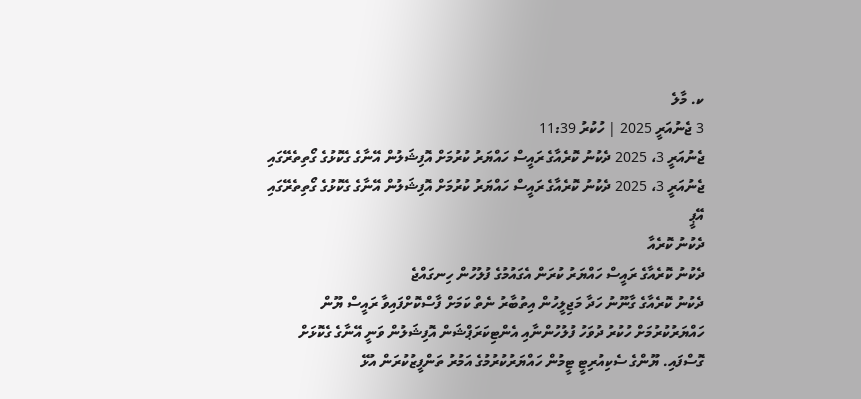ކ. މާލެ
3 ޖެނުއަރީ 2025 | ހުކުރު 11:39
ޖެނުއަރީ 3، 2025 ދެކުނު ކޮރެއާގެ ރައީސް ހައްޔަރު ކުރުމަށް އޮފިޝަލުން އޭނާގެ ގެކޮޅުގެ ގޯތިތެރޭގައި
ޖެނުއަރީ 3، 2025 ދެކުނު ކޮރެއާގެ ރައީސް ހައްޔަރު ކުރުމަށް އޮފިޝަލުން އޭނާގެ ގެކޮޅުގެ ގޯތިތެރޭގައި
އޭޕީ
ދެކުނު ކޮރެއާ
ދެކުނު ކޮރެއާގެ ރައީސް ހައްޔަރު ކުރަން އެގައުމުގެ ފުލުހުން ހިނގައްޖެ
ދެކުނު ކޮރެއާގެ ގާނޫނު ހަދާ މަޖިލީހުން އިތުބާރު ނެތް ކަމަށް ފާސްކޮށްފައިވާ ރައީސް ޔޫން ހައްޔަރުކުރުމަށް ހުކުރު ދުވަހު ފުލުހުންނާއި އެންޓިކަރަޕްޝަން އޮފިޝަލުން ވަނީ އޭނާގެ ގެކޮޅަށް ގޮސްފައި. ޔޫންގެ ސެކިއުރިޓީ ޓީމުން ހައްޔަރުކުރުމުގެ އަމުރު ތަންފީޒުކުރަން އުޅޭ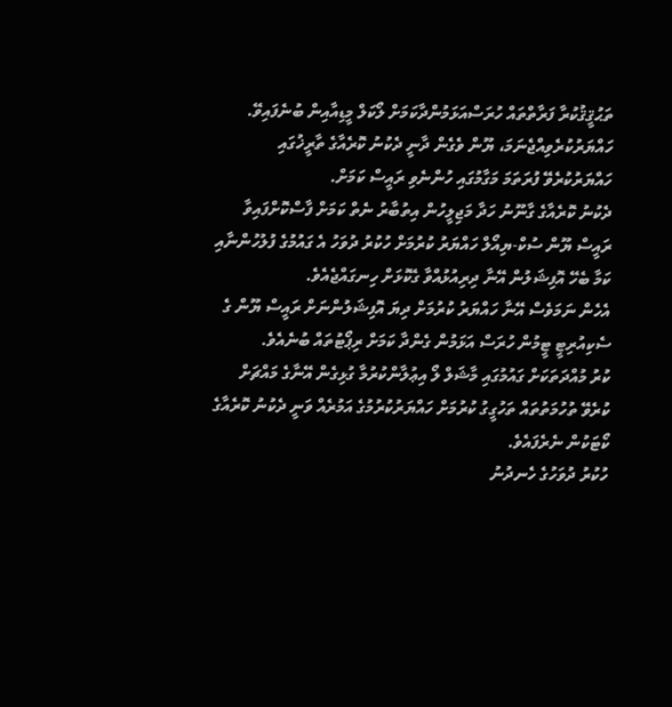ތަޙުޤީޤުކުރާ ފަރާތްތައް ހުރަސްއަޅަމުންދާކަމަށް ލޯކަލް މީޑިއާއިން ބުނެފައިވޭ. ހައްޔަރުކުރެވިއްޖެނަމަ، ޔޫން ވެގެން ދާނީ ދެކުނު ކޮރެއާގެ ތާރީޚުގައި ހައްޔަރުކުރެވޭ ފުރަތަމަ މަގާމުގައި ހުންނެވި ރައީސް ކަމަށް.
ދެކުނު ކޮރެއާގެ ގާނޫނު ހަދާ މަޖިލީހުން އިތުބާރު ނެތް ކަމަށް ފާސްކޮށްފައިވާ ރައީސް ޔޫން ސުކް-ޔިއޯލް ހައްޔަރު ކުރުމަށް ހުކުރު ދުވަހު އެ ގައުމުގެ ފުލުހުންނާއި ކަމާ ބެހޭ އޮފިޝަލުން އޭނާ ދިރިއުޅުއްވާ ގެކޮޅަށް ހިނގައްޖެއެވެ.
އެހެން ނަމަވެސް އޭނާ ހައްޔަރު ކުރުމަށް ދިޔަ އޮފިޝަލުންނަށް ރައީސް ޔޫން ގެ ސެކިއުރިޓީ ޓީމުން ހުރަސް އަޅަމުން ގެންދާ ކަމަށް ރިޕޯޓުތައް ބުނެއެވެ.
ކުރު މުއްދަތަކަށް ގައުމުގައި މާޝަލް ލޯ އިޢުލާންކުރުމާ ގުޅިގެން އޭނާގެ މައްޗަށް ކުރެވޭ ތުހުމަތުތައް ތަހުގީގު ކުރުމަށް ހައްޔަރުކުރުމުގެ އަމުރެއް ވަނީ ދެކުނު ކޮރެއާގެ ކޯޓަކުން ނެރެފައެވެ.
ހުކުރު ދުވަހުގެ ހެނދުނު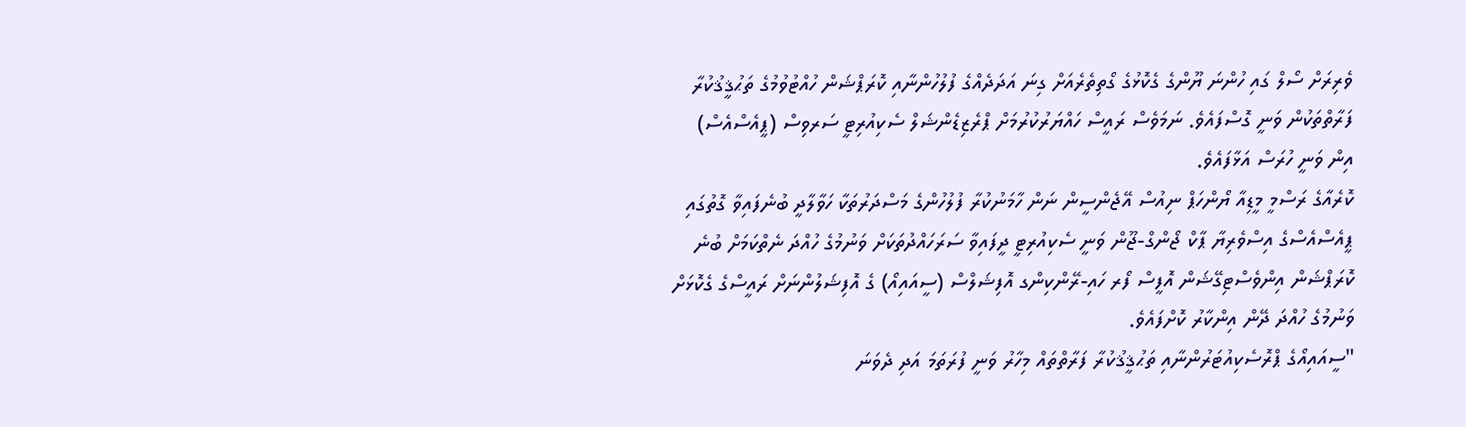ވެރިރަށް ސޯލް ގައި ހުންނަ ޔޫންގެ ގެކޮޅުގެ ގޯތިތެރެއަށް ގިނަ އަދަދެއްގެ ފުލުހުންނާއި ކޮރަޕްޝަން ހުއްޓުވުމުގެ ތަޙުޤީޤުކުރާ ފަރާތްތަކުން ވަނީ ގޮސްފައެވެ. ނަމަވެސް ރައީސް ހައްޔަރުކުރުމަށް ޕްރެޒިޑެންޝަލް ސެކިއުރިޓީ ސަރވިސް (ޕީއެސްއެސް) އިން ވަނީ ހުރަސް އަޅާފައެވެ.
ކޮރެއާގެ ރަސްމީ މީޑިއާ ޔޯންހަޕް ނިއުސް އޭޖެންސީން ނަން ހާމަނުކުރާ ފުލުހުންގެ މަސްދަރުތަކާ ހަވާލާދީ ބުނެފައިވާ ގޮތުގައި ޕީއެސްއެސްގެ އިސްވެރިޔާ ޕާކް ޖޯންގް-ޖޫން ވަނީ ސެކިއުރިޓީ ދީފައިވާ ސަރަހައްދުތަކަށް ވަނުމުގެ ހުއްދަ ނެތްކަމަށް ބުނެ ކޮރަޕްޝަން އިންވެސްޓިގޭޝަން އޮފީސް ފޯރ ހައި-ރޭންކިންގ އޮފިޝަލްސް (ސީއައިއޯ) ގެ އޮފިޝަލުންނަށް ރައީސްގެ ގެކޮޅަށް ވަނުމުގެ ހުއްދަ ދޭން އިންކާރު ކޮށްފައެވެ.
"ސީއައިއޯގެ ޕްރޮސެކިއުޓަރުންނާއި ތަޙުޤީޤުކުރާ ފަރާތްތައް މިހާރު ވަނީ ފުރަތަމަ އަދި ދެވަނަ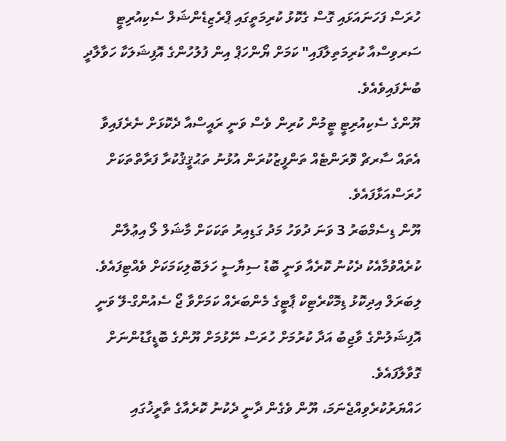ހުރަސް ފަހަނައަޅައި ގޮސް ގެކޮޅު ކުރިމަތީގައި ޕްރެޒިޑެންޝަލް ސެކިއުރިޓީ ސަރވިސްއާ ކުރިމަތިލާފައި" ކަމަށް ޔޯންހަޕް އިން ފުލުހުންގެ އޮފިޝަލަކާ ހަވާލާދީ ބުނެފައިވެއެވެ.
ޔޫންގެ ސެކިއުރިޓީ ޓީމުން ކުރިން ވެސް ވަނީ ރައީސްއާ ދެކޮޅަށް ނެރެފައިވާ އެތައް ސާރޗް ވޮރަންޓެއް ތަންފީޒުކުރަން އުޅުނު ތަޙުޤީޤުކުރާ ފަރާތްތަކަށް ހުރަސްއަޅާފައެވެ.
ޔޫން ޑިސެމްބަރު 3 ވަނަ ދުވަހު މަދު ގަޑިއިރު ތަކަކަށް މާޝަލް ލޯ އިޢުލާން ކުރެއްވުމާއެކު ދެކުނު ކޮރެއާ ވަނީ ބޮޑު ސިޔާސީ ހަލަބޮލިކަމަކަށް ވެއްޓިފައެވެ.
ލިބަރަލް އިދިކޮޅު ޑިމޮކްރެޓިކް ޕާޓީގެ މެންބަރެއް ކަމަށްވާ ޖޯ ސެއުންގް-ލޭ ވަނީ އޮފިޝަލުންގެ ވާޖިބު އަދާ ކުރުމަށް ހުރަސް ނޭޅުމަށް ޔޫންގެ ބޮޑީގާޑުންނަށް ގޮވާލާފައެވެ.
ހައްޔަރުކުރެވިއްޖެނަމަ، ޔޫން ވެގެން ދާނީ ދެކުނު ކޮރެއާގެ ތާރީޚުގައި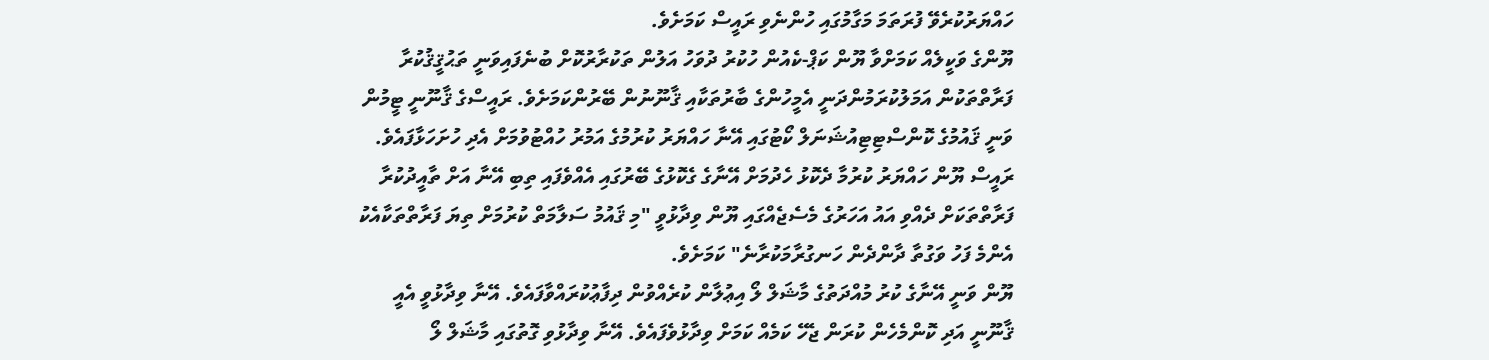ހައްޔަރުކުރެވޭ ފުރަތަމަ މަގާމުގައި ހުންނެވި ރައީސް ކަމަށެވެ.
ޔޫންގެ ވަކީލެއް ކަމަށްވާ ޔޫން ކަޕް-ކެއުން ހުކުރު ދުވަހު އަލުން ތަކުރާރުކޮށް ބުނެފައިވަނީ ތަޙުޤީޤުކުރާ ފަރާތްތަކުން އަމަލުކުރަމުންދަނީ އެމީހުންގެ ބާރުތަކާއި ޤާނޫނުން ބޭރުންކަމަށެވެ. ރައީސްގެ ޤާނޫނީ ޓީމުން ވަނީ ޤައުމުގެ ކޮންސްޓިޓިއުޝަނަލް ކޯޓުގައި އޭނާ ހައްޔަރު ކުރުމުގެ އަމުރު ހުއްޓުވުމަށް އެދި ހުށަހަޅާފައެވެ.
ރައީސް ޔޫން ހައްޔަރު ކުރުމާ ދެކޮޅު ހެދުމަށް އޭނާގެ ގެކޮޅުގެ ބޭރުގައި އެއްވެފައި ތިބި އޭނާ އަށް ތާއީދުކުރާ ފަރާތްތަކަށް ދެއްވި އައު އަހަރުގެ މެސެޖެއްގައި ޔޫން ވިދާޅުވީ "މި ޤައުމު ސަލާމަތް ކުރުމަށް ތިޔަ ފަރާތްތަކާއެކު އެންމެ ފަހު ވަގުތާ ދާންދެން ހަނގުރާމަކުރާނެ" ކަމަށެވެ.
ޔޫން ވަނީ އޭނާގެ ކުރު މުއްދަތުގެ މާޝަލް ލޯ އިޢުލާން ކުރެއްވުން ދިފާޢުކުރައްވާފައެވެ. އޭނާ ވިދާޅުވީ އެއީ ޤާނޫނީ އަދި ކޮންމެހެން ކުރަން ޖެހޭ ކަމެއް ކަމަށް ވިދާޅުވެފައެވެ. އޭނާ ވިދާޅުވި ގޮތުގައި މާޝަލް ލޯ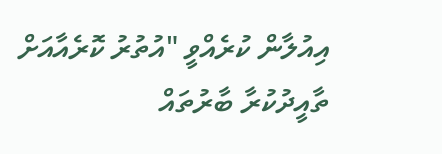އިއުލާން ކުރެއްވީ "އުތުރު ކޮރެއާއަށް ތާއީދުކުރާ ބާރުތައް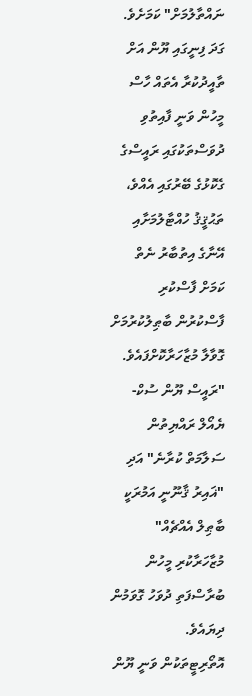ނައްތާލުމަށް" ކަމަށެވެ.
ގަދަ ފިނީގައި ޔޫން އަށް ތާއީދުކުރާ އެތައް ހާސް މީހުން ވަނީ ފާއިތުވި ދުވަސްތަކުގައި ރައީސްގެ ގެކޮޅުގެ ބޭރުގައި އެއްވެ، ތަޙުޤީޤު ހުއްޓާލުމަށާއި އޭނާގެ އިތުބާރު ނެތް ކަމަށް ފާސްކުރި ފާސްކުރުން ބާޠިލުކުރުމަށް ގޮވާލާ މުޒާހަރާކޮށްފައެވެ.
"ރައީސް ޔޫން ސުކް-ޔެއޯލް ރައްޔިތުން ސަލާމަތް ކުރާނެ" އަދި "ޣައިރު ޤާނޫނީ އަމުރަކީ ބާޠިލް އެއްޗެއް" މުޒާހަރާކުރި މީހުން ބުރާސްފަތި ދުވަހު ގޮވަމުން ދިޔައެވެ.
އޮތޯރިޓީތަކުން ވަނީ ޔޫން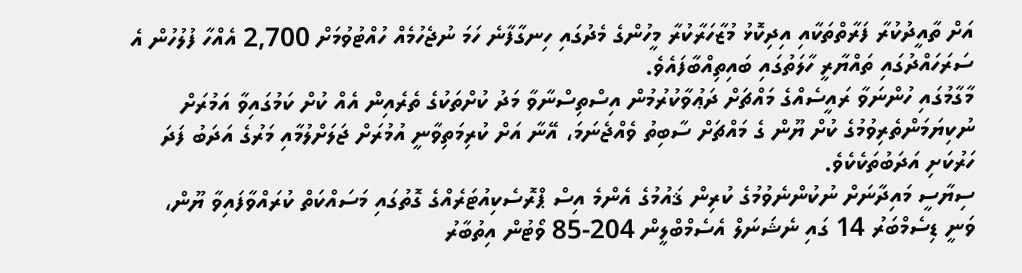އަށް ތާއީދުކުރާ ފަރާތްތަކާއި އިދިކޮޅު މުޒާހަރާކުރާ މީހުންގެ މެދުގައި ހިނގާފާނެ ހަމަ ނުޖެހުމެއް ހުއްޓުވުމަށް 2,700 އެއްހާ ފުލުހުން އެ ސަރަހައްދުގައި ތައްޔާރީ ހާލަތުގައި ބައިތިއްބާފައެވެ.
މާގާމުގައި ހުންނަވާ ރައީސެއްގެ މައްޗަށް ދަޢުވާކުރުމުން އިސްތިސްނާވާ މަދު ކުށްތަކުގެ ތެރެއިން އެއް ކުށް ކަމުގައިވާ އަމުރަށް ނުކިޔަމަންތެރިވުމުގެ ކުށް ޔޫން ގެ މައްޗަށް ސާބިތު ވެއްޖެނަމަ، އޭނާ އަށް ކުރިމަތިވާނީ އުމުރަށް ޖަލަށްލުމާއި މަރުގެ އަދަބު ފަދަ ހަރުކަށި އަދަބުތަކެކެވެ.
ސިޔާސީ މައިދާނަށް ނުކުންނެވުމުގެ ކުރިން ޤައުމުގެ އެންމެ އިސް ޕްރޮސެކިއުޓަރެއްގެ ގޮތުގައި މަސައްކަތް ކުރައްވާފައިވާ ޔޫން، ވަނީ ޑިސެމްބަރު 14 ގައި ނެޝަނަލް އެސެމްބްލީން 204-85 ވޯޓުން އިތުބާރު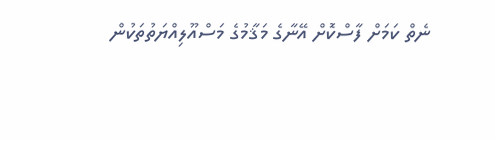ނެތް ކަމަށް ފާސްކޮށް އޭނާގެ މަޤާމުގެ މަސްއޫލިއްޔަތުތަކުން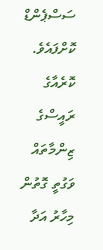ސަސްޕެންޑް ކޮށްފައެވެ.
ކޮރެއާގެ ރައީސްގެ ޒިންމާތައް ވަގުތީ ގޮތުން މިހާރު އަދާ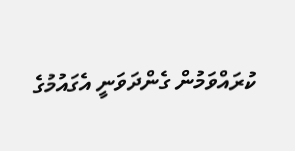ކުރައްވަމުން ގެންދަވަނީ އެގައުމުގެ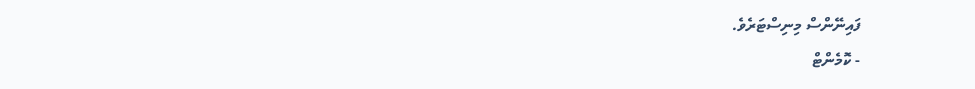ފައިނޭންސް މިނިސްޓަރެވެ.
- ކޮމެންޓް